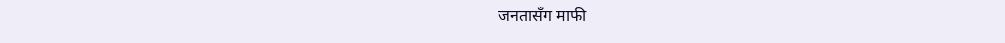जनतासँग माफी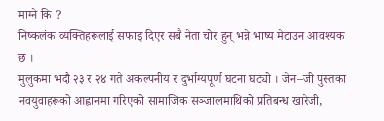माग्ने कि ?
निष्कलंक व्यक्तिहरूलाई सफाइ दिएर सबै नेता चोर हुन् भन्ने भाष्य मेटाउन आवश्यक छ ।
मुलुकमा भदौ २३ र २४ गते अकल्पनीय र दुर्भाग्यपूर्ण घटना घट्यो । जेन–जी पुस्तका नवयुवाहरूको आह्वानमा गरिएको सामाजिक सञ्जालमाथिको प्रतिबन्ध खारेजी,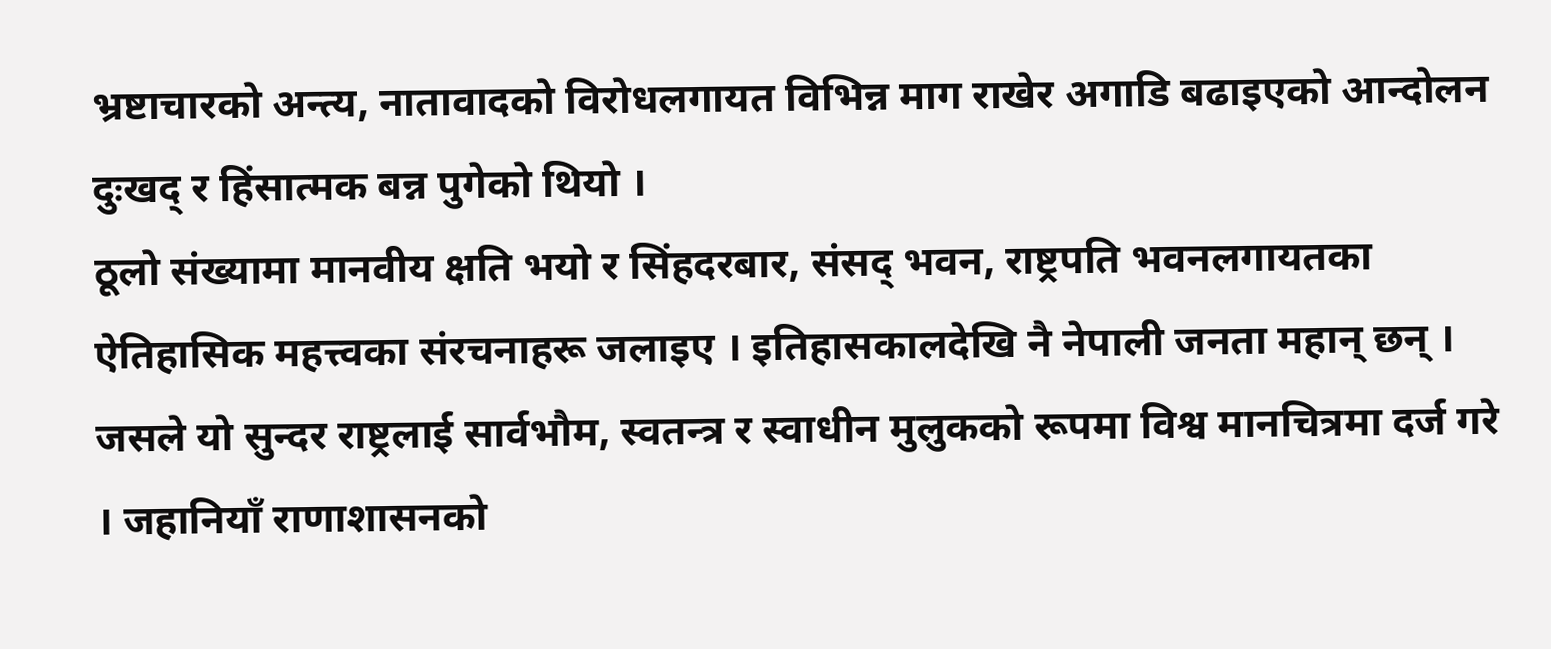भ्रष्टाचारको अन्त्य, नातावादको विरोधलगायत विभिन्न माग राखेर अगाडि बढाइएको आन्दोलन दुःखद् र हिंसात्मक बन्न पुगेको थियो ।
ठूलो संख्यामा मानवीय क्षति भयो र सिंहदरबार, संसद् भवन, राष्ट्रपति भवनलगायतका ऐतिहासिक महत्त्वका संरचनाहरू जलाइए । इतिहासकालदेखि नै नेपाली जनता महान् छन् । जसले यो सुन्दर राष्ट्रलाई सार्वभौम, स्वतन्त्र र स्वाधीन मुलुकको रूपमा विश्व मानचित्रमा दर्ज गरे । जहानियाँ राणाशासनको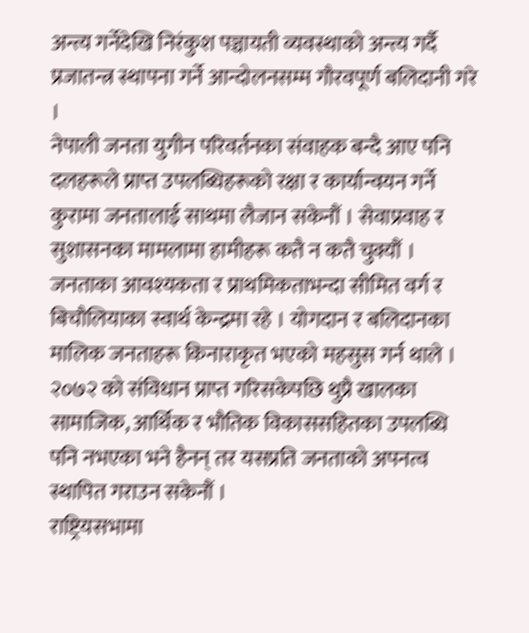अन्त्य गर्नेदेखि निरंकुश पञ्चायती व्यवस्थाको अन्त्य गर्दै प्रजातन्त्र स्थापना गर्ने आन्दोलनसम्म गौरवपूर्ण बलिदानी गरे ।
नेपाली जनता युगीन परिवर्तनका संवाहक बन्दै आए पनि दलहरूले प्राप्त उपलब्धिहरूको रक्षा र कार्यान्वयन गर्ने कुरामा जनतालाई साथमा लैजान सकेनौं । सेवाप्रवाह र सुशासनका मामलामा हामीहरू कतै न कतै चुक्यौं । जनताका आवश्यकता र प्राथमिकताभन्दा सीमित वर्ग र बिचौलियाका स्वार्थ केन्द्रमा रहे । योगदान र बलिदानका मालिक जनताहरू किनाराकृत भएको महसुस गर्न थाले । २०७२ को संविधान प्राप्त गरिसकेपछि थुप्रै खालका सामाजिक, आर्थिक र भौतिक विकाससहितका उपलब्धि पनि नभएका भने हैनन् तर यसप्रति जनताको अपनत्व स्थापित गराउन सकेनौं ।
राष्ट्रियसभामा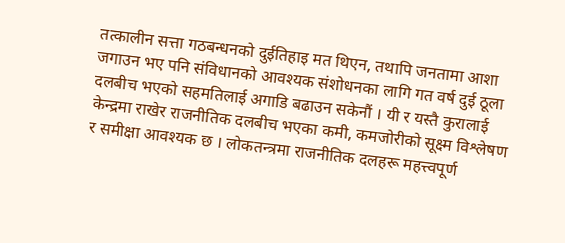तत्कालीन सत्ता गठबन्धनको दुईतिहाइ मत थिएन, तथापि जनतामा आशा जगाउन भए पनि संविधानको आवश्यक संशोधनका लागि गत वर्ष दुई ठूला दलबीच भएको सहमतिलाई अगाडि बढाउन सकेनौं । यी र यस्तै कुरालाई केन्द्रमा राखेर राजनीतिक दलबीच भएका कमी, कमजोरीको सूक्ष्म विश्लेषण र समीक्षा आवश्यक छ । लोकतन्त्रमा राजनीतिक दलहरू महत्त्वपूर्ण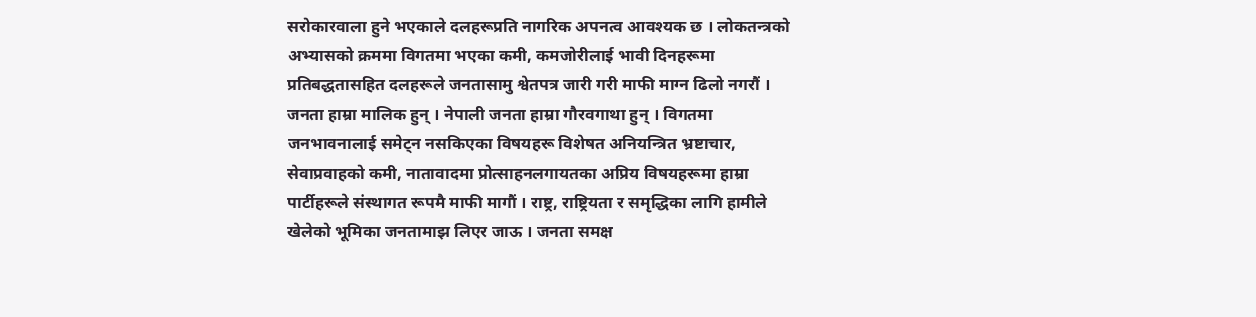सरोकारवाला हुने भएकाले दलहरूप्रति नागरिक अपनत्व आवश्यक छ । लोकतन्त्रको अभ्यासको क्रममा विगतमा भएका कमी, कमजोरीलाई भावी दिनहरूमा प्रतिबद्धतासहित दलहरूले जनतासामु श्वेतपत्र जारी गरी माफी माग्न ढिलो नगरौं ।
जनता हाम्रा मालिक हुन् । नेपाली जनता हाम्रा गौरवगाथा हुन् । विगतमा जनभावनालाई समेट्न नसकिएका विषयहरू विशेषत अनियन्त्रित भ्रष्टाचार, सेवाप्रवाहको कमी, नातावादमा प्रोत्साहनलगायतका अप्रिय विषयहरूमा हाम्रा पार्टीहरूले संस्थागत रूपमै माफी मागौं । राष्ट्र, राष्ट्रियता र समृद्धिका लागि हामीले खेलेको भूमिका जनतामाझ लिएर जाऊ । जनता समक्ष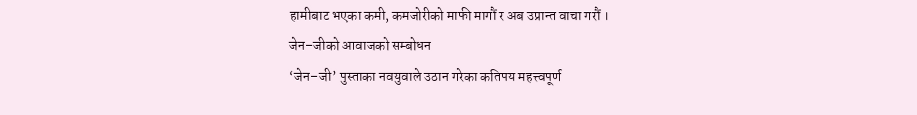हामीबाट भएका कमी, कमजोरीको माफी मागौं र अब उप्रान्त वाचा गरौं ।
जेन–जीको आवाजको सम्बोधन
‘जेन–जी’ पुस्ताका नवयुवाले उठान गरेका कतिपय महत्त्वपूर्ण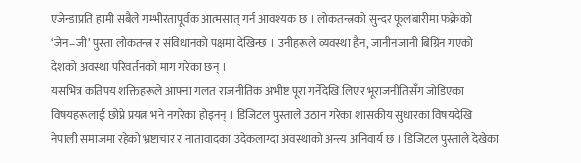एजेन्डाप्रति हामी सबैले गम्भीरतापूर्वक आत्मसात् गर्न आवश्यक छ । लोकतन्त्रको सुन्दर फूलबारीमा फक्रेको ‘जेन–जी’ पुस्ता लोकतन्त्र र संविधानको पक्षमा देखिन्छ । उनीहरूले व्यवस्था हैन, जानीनजानी बिग्रिन गएको देशको अवस्था परिवर्तनको माग गरेका छन् ।
यसभित्र कतिपय शक्तिहरूले आफ्ना गलत राजनीतिक अभीष्ट पूरा गर्नेदेखि लिएर भूराजनीतिसँग जोडिएका विषयहरूलाई छोप्ने प्रयत्न भने नगरेका होइनन् । डिजिटल पुस्ताले उठान गरेका शासकीय सुधारका विषयदेखि नेपाली समाजमा रहेको भ्रष्टाचार र नातावादका उदेकलाग्दा अवस्थाको अन्त्य अनिवार्य छ । डिजिटल पुस्ताले देखेका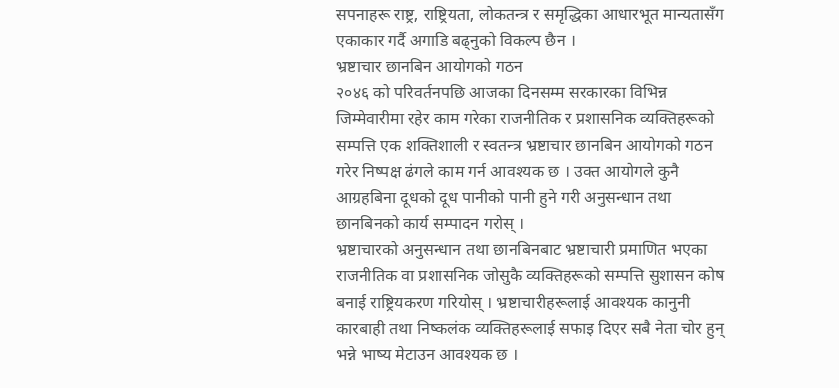सपनाहरू राष्ट्र, राष्ट्रियता, लोकतन्त्र र समृद्धिका आधारभूत मान्यतासँग एकाकार गर्दै अगाडि बढ्नुको विकल्प छैन ।
भ्रष्टाचार छानबिन आयोगको गठन
२०४६ को परिवर्तनपछि आजका दिनसम्म सरकारका विभिन्न जिम्मेवारीमा रहेर काम गरेका राजनीतिक र प्रशासनिक व्यक्तिहरूको सम्पत्ति एक शक्तिशाली र स्वतन्त्र भ्रष्टाचार छानबिन आयोगको गठन गरेर निष्पक्ष ढंगले काम गर्न आवश्यक छ । उक्त आयोगले कुनै आग्रहबिना दूधको दूध पानीको पानी हुने गरी अनुसन्धान तथा छानबिनको कार्य सम्पादन गरोस् ।
भ्रष्टाचारको अनुसन्धान तथा छानबिनबाट भ्रष्टाचारी प्रमाणित भएका राजनीतिक वा प्रशासनिक जोसुकै व्यक्तिहरूको सम्पत्ति सुशासन कोष बनाई राष्ट्रियकरण गरियोस् । भ्रष्टाचारीहरूलाई आवश्यक कानुनी कारबाही तथा निष्कलंक व्यक्तिहरूलाई सफाइ दिएर सबै नेता चोर हुन् भन्ने भाष्य मेटाउन आवश्यक छ ।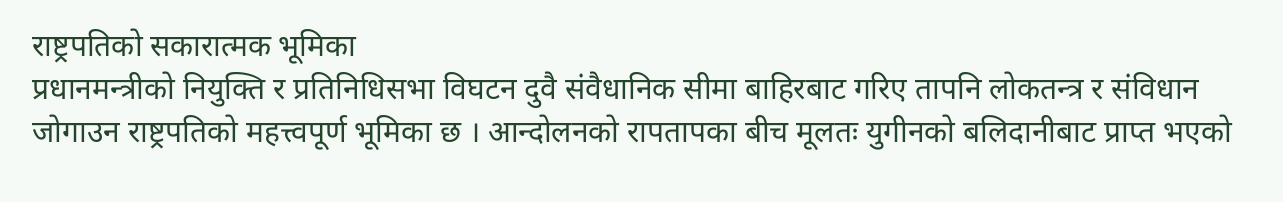राष्ट्रपतिको सकारात्मक भूमिका
प्रधानमन्त्रीको नियुक्ति र प्रतिनिधिसभा विघटन दुवै संवैधानिक सीमा बाहिरबाट गरिए तापनि लोकतन्त्र र संविधान जोगाउन राष्ट्रपतिको महत्त्वपूर्ण भूमिका छ । आन्दोलनको रापतापका बीच मूलतः युगीनको बलिदानीबाट प्राप्त भएको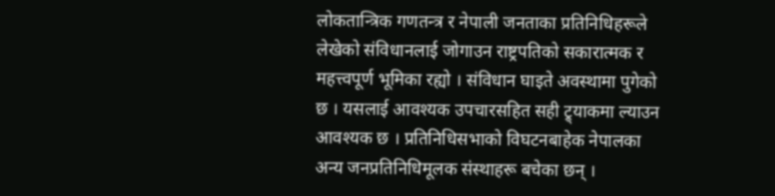लोकतान्त्रिक गणतन्त्र र नेपाली जनताका प्रतिनिधिहरूले लेखेको संविधानलाई जोगाउन राष्ट्रपतिको सकारात्मक र महत्त्वपूर्ण भूमिका रह्यो । संविधान घाइते अवस्थामा पुगेको छ । यसलाई आवश्यक उपचारसहित सही ट्र्याकमा ल्याउन आवश्यक छ । प्रतिनिधिसभाको विघटनबाहेक नेपालका अन्य जनप्रतिनिधिमूलक संस्थाहरू बचेका छन् ।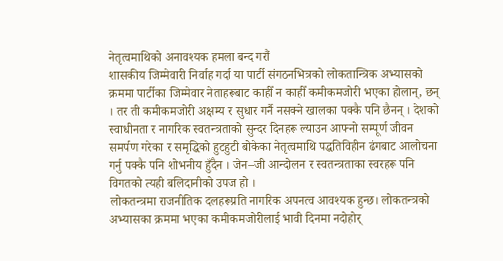नेतृत्वमाथिको अनावश्यक हमला बन्द गरौं
शासकीय जिम्मेवारी निर्वाह गर्दा या पार्टी संगठनभित्रको लोकतान्त्रिक अभ्यासको क्रममा पार्टीका जिम्मेवार नेताहरूबाट काहीँ न काहीँ कमीकमजोरी भएका होलान्, छन् । तर ती कमीकमजोरी अक्षम्य र सुधार गर्नै नसक्ने खालका पक्कै पनि छैनन् । देशको स्वाधीनता र नागरिक स्वतन्त्रताको सुन्दर दिनहरू ल्याउन आफ्नो सम्पूर्ण जीवन समर्पण गरेका र समृद्धिको हुटहुटी बोकेका नेतृत्वमाथि पद्धतिविहीन ढंगबाट आलोचना गर्नु पक्कै पनि शोभनीय हुँदैन । जेन–जी आन्दोलन र स्वतन्त्रताका स्वरहरू पनि विगतको त्यही बलिदानीको उपज हो ।
लोकतन्त्रमा राजनीतिक दलहरूप्रति नागरिक अपनत्व आवश्यक हुन्छ। लोकतन्त्रको अभ्यासका क्रममा भएका कमीकमजोरीलाई भावी दिनमा नदोहोर्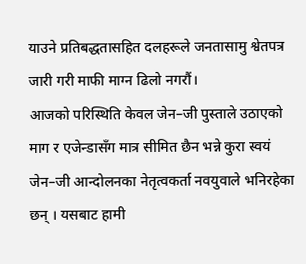याउने प्रतिबद्धतासहित दलहरूले जनतासामु श्वेतपत्र जारी गरी माफी माग्न ढिलो नगरौं।
आजको परिस्थिति केवल जेन–जी पुस्ताले उठाएको माग र एजेन्डासँग मात्र सीमित छैन भन्ने कुरा स्वयं जेन–जी आन्दोलनका नेतृत्वकर्ता नवयुवाले भनिरहेका छन् । यसबाट हामी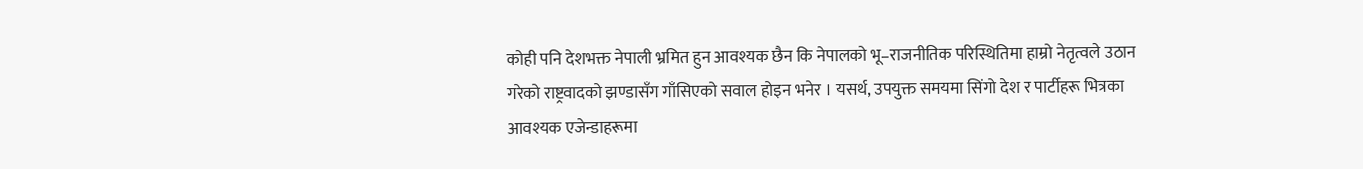कोही पनि देशभक्त नेपाली भ्रमित हुन आवश्यक छैन कि नेपालको भू–राजनीतिक परिस्थितिमा हाम्रो नेतृत्वले उठान गरेको राष्ट्रवादको झण्डासँग गाँसिएको सवाल होइन भनेर । यसर्थ, उपयुक्त समयमा सिंगो देश र पार्टीहरू भित्रका आवश्यक एजेन्डाहरूमा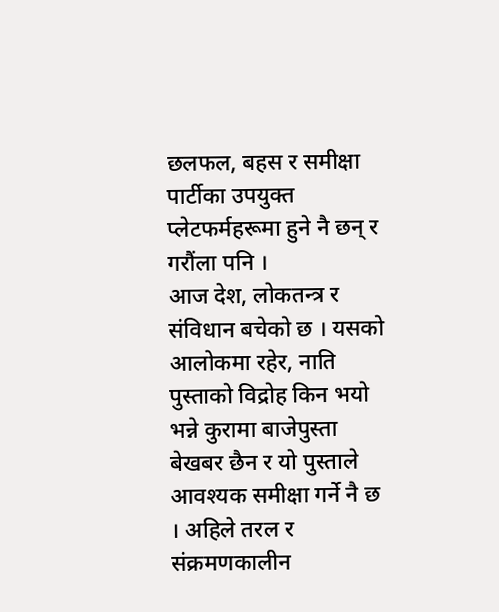छलफल, बहस र समीक्षा पार्टीका उपयुक्त प्लेटफर्महरूमा हुने नै छन् र गरौंला पनि ।
आज देश, लोकतन्त्र र संविधान बचेको छ । यसको आलोकमा रहेर, नाति पुस्ताको विद्रोह किन भयो भन्ने कुरामा बाजेपुस्ता बेखबर छैन र यो पुस्ताले आवश्यक समीक्षा गर्ने नै छ । अहिले तरल र संक्रमणकालीन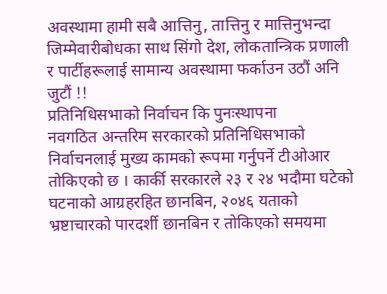अवस्थामा हामी सबै आत्तिनु, तात्तिनु र मात्तिनुभन्दा जिम्मेवारीबोधका साथ सिंगो देश, लोकतान्त्रिक प्रणाली र पार्टीहरूलाई सामान्य अवस्थामा फर्काउन उठौं अनि जुटौं !!
प्रतिनिधिसभाको निर्वाचन कि पुनःस्थापना
नवगठित अन्तरिम सरकारको प्रतिनिधिसभाको निर्वाचनलाई मुख्य कामको रूपमा गर्नुपर्ने टीओआर तोकिएको छ । कार्की सरकारले २३ र २४ भदौमा घटेको घटनाको आग्रहरहित छानबिन, २०४६ यताको भ्रष्टाचारको पारदर्शी छानबिन र तोकिएको समयमा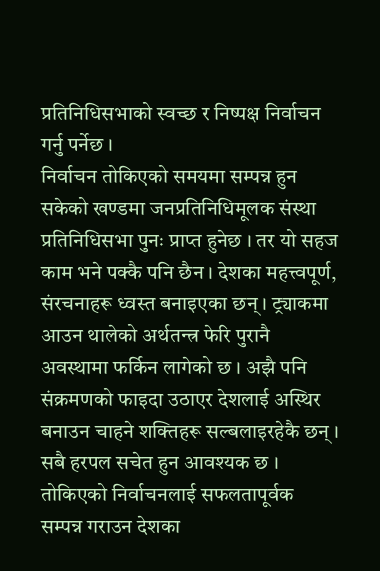प्रतिनिधिसभाको स्वच्छ र निष्पक्ष निर्वाचन गर्नु पर्नेछ ।
निर्वाचन तोकिएको समयमा सम्पन्न हुन सकेको खण्डमा जनप्रतिनिधिमूलक संस्था प्रतिनिधिसभा पुनः प्राप्त हुनेछ । तर यो सहज काम भने पक्कै पनि छैन । देशका महत्त्वपूर्ण, संरचनाहरू ध्वस्त बनाइएका छन् । ट्र्याकमा आउन थालेको अर्थतन्त्र फेरि पुरानै अवस्थामा फर्किन लागेको छ । अझै पनि संक्रमणको फाइदा उठाएर देशलाई अस्थिर बनाउन चाहने शक्तिहरू सल्बलाइरहेकै छन् ।
सबै हरपल सचेत हुन आवश्यक छ । तोकिएको निर्वाचनलाई सफलतापूर्वक सम्पन्न गराउन देशका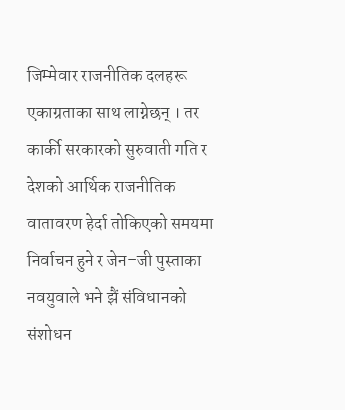जिम्मेवार राजनीतिक दलहरू एकाग्रताका साथ लाग्नेछन् । तर कार्की सरकारको सुरुवाती गति र देशको आर्थिक राजनीतिक वातावरण हेर्दा तोकिएको समयमा निर्वाचन हुने र जेन–जी पुस्ताका नवयुवाले भने झैं संविधानको संशोधन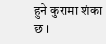हुने कुरामा शंका छ ।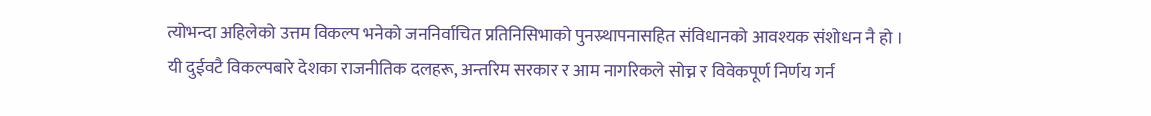त्योभन्दा अहिलेको उत्तम विकल्प भनेको जननिर्वाचित प्रतिनिसिभाको पुनस्र्थापनासहित संविधानको आवश्यक संशोधन नै हो । यी दुईवटै विकल्पबारे देशका राजनीतिक दलहरू, अन्तरिम सरकार र आम नागरिकले सोच्न र विवेकपूर्ण निर्णय गर्न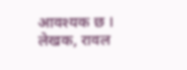आवश्यक छ ।
लेखक, रावल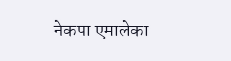नेकपा एमालेका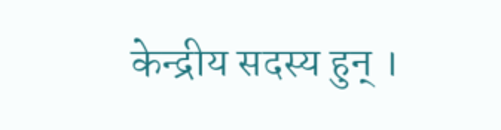केन्द्रीय सदस्य हुन् ।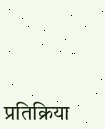प्रतिक्रिया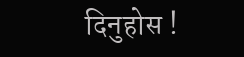दिनुहोस !